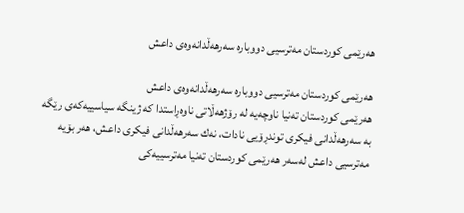هەرێمی كوردستان مەترسیی دووبارە سەرهەڵدانەوەی داعش

هەرێمی كوردستان مەترسیی دووبارە سەرهەڵدانەوەی داعش
هەرێمی كوردستان تەنیا ناوچەیە لە رۆژهەڵاتی ناوەڕاستدا كە ژینگە سیاسییەكەی رێگە بە سەرهەڵدانی فیكری توندڕۆیی نادات، نەك سەرهەڵدانی فیكری داعش، هەر بۆیە مەترسیی داعش لەسەر هەرێمی كوردستان تەنیا مەترسییەكی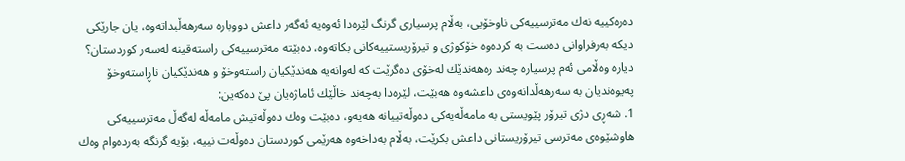دەرەكییە نەك مەترسییەكی ناوخۆیی، بەڵام پرسیاری گرنگ لێرەدا ئەوەیە ئەگەر داعش دووبارە سەرهەڵبداتەوە، یان جارێكی دیكە بەرفراوانی دەست بە كردەوە خۆكوژی و تیرۆریستییەكانی بكاتەوە، دەبێتە مەترسییەكی راستەقینە لەسەر كوردستان؟ دیارە وەڵامی ئەم پرسیارە چەند رەهەندێك لەخۆی دەگرێت كە لەوانەیە هەندێكیان راستەوخۆ و هەندێكیان ناڕاستەوخۆ پەیوەندیان بە سەرهەڵدانەوەی داعشەوە هەبێت، لێرەدا بەچەند خاڵێك ئاماژەیان پێ دەكەین:
1. شەڕی دژی تیرۆر پێویستی بە مامەڵەیەكی دەوڵەتییانە هەیەو، دەبێت وەك دەوڵەتیش مامەڵە لەگەڵ مەترسییەكی هاوشێوەی مەترسی تیرۆریستانی داعش بكرێت، بەڵام بەداخەوە هەرێمی كوردستان دەوڵەت نییە، بۆیە گرنگە بەردەوام وەك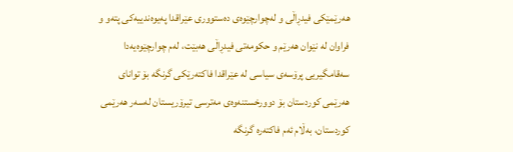هەرێمێكی فیدڕاڵی و لەچوارچێوەی دەستووری عێراقدا پەیوەندییەكی پتەو و فراوان لە نێوان هەرێم و حكومەتی فیدڕاڵی هەبێت، لەم چوارچێوەیەدا سەقامگیریی پرۆسەی سیاسی لە عێراقدا فاكتەرێكی گرنگە بۆ توانای هەرێمی كوردستان بۆ دوورخستنەوەی مەترسی تیرۆریستان لەسەر هەرێمی كوردستان، بەڵام ئەم فاكتەرە گرنگە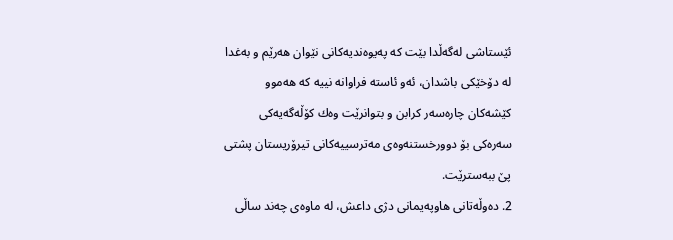ئێستاشی لەگەڵدا بێت كە پەیوەندیەكانی نێوان هەرێم و بەغدا لە دۆخێكی باشدان، ئەو ئاستە فراوانە نییە كە هەموو كێشەكان چارەسەر كرابن و بتوانرێت وەك كۆڵەگەیەكی سەرەكی بۆ دوورخستنەوەی مەترسییەكانی تیرۆریستان پشتی پێ ببەسترێت.
2. دەوڵەتانی هاوپەیمانی دژی داعش، لە ماوەی چەند ساڵی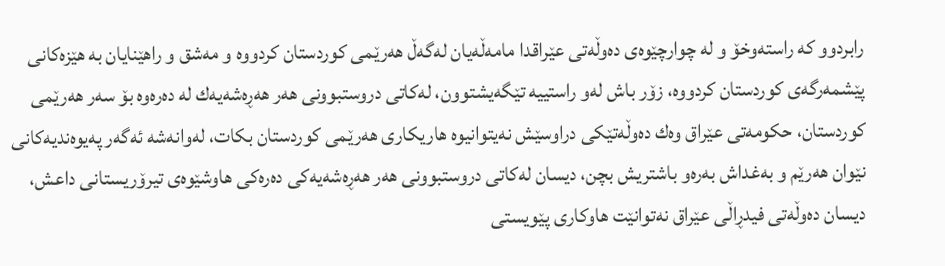رابردوو كە راستەوخۆ و لە چوارچێوەی دەوڵەتی عێراقدا مامەڵەیان لەگەڵ هەرێمی كوردستان كردووە و مەشق و راهێنایان بە هێزەكانی پێشمەرگەی كوردستان كردووە، زۆر باش لەو راستییە تێگەیشتوون، لەكاتی دروستبوونی هەر هەڕەشەیەك لە دەرەوە بۆ سەر هەرێمی كوردستان، حكومەتی عێراق وەك دەوڵەتێكی دراوسێش نەیتوانیوە هاریكاری هەرێمی كوردستان بكات، لەوانەشە ئەگەر پەیوەندیەكانی نێوان هەرێم و بەغداش بەرەو باشتریش بچن، دیسان لەكاتی دروستبوونی هەر هەڕەشەیەكی دەرەكی هاوشێوەی تیرۆریستانی داعش، دیسان دەوڵەتی فیدڕاڵی عێراق نەتوانێت هاوكاری پێویستی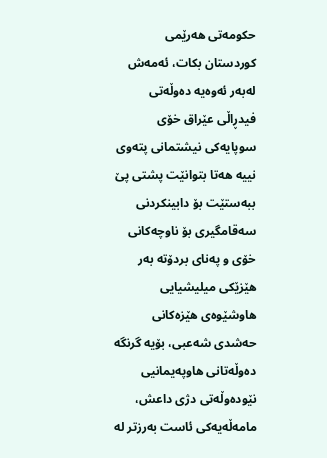حكومەتی هەرێمی كوردستان بكات، ئەمەش لەبەر ئەوەیە دەوڵەتی فیدڕاڵی عێراق خۆی سوپایەكی نیشتمانی پتەوی نییە هەتا بتوانێت پشتی پێ ببەستێت بۆ دابینكردنی سەقامگیری بۆ ناوچەكانی خۆی و پەنای بردۆتە بەر هێزێكی میلیشیایی هاوشێوەی هێزەكانی حەشدی شەعبی، بۆیە گرنگە دەوڵەتانی هاوپەیمانیی نێودەوڵەتی دژی داعش، مامەڵەیەكی ئاست بەرزتر لە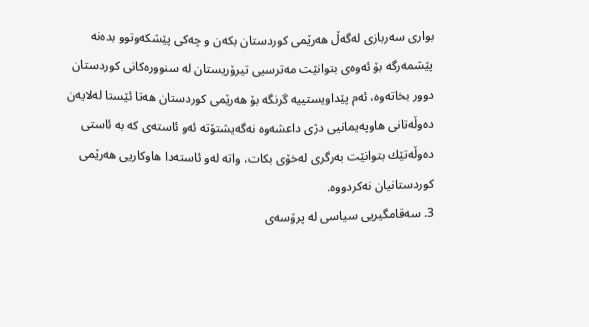بواری سەربازی لەگەڵ هەرێمی كوردستان بكەن و چەكی پێشكەوتوو بدەنە پێشمەرگە بۆ ئەوەی بتوانێت مەترسیی تیرۆریستان لە سنوورەكانی كوردستان دوور بخاتەوە، ئەم پێداویستییە گرنگە بۆ هەرێمی كوردستان هەتا ئێستا لەلایەن دەوڵەتانی هاوپەیمانیی دژی داعشەوە نەگەیشتۆتە ئەو ئاستەی كە بە ئاستی دەوڵەتێك بتوانێت بەرگری لەخۆی بكات، واتە لەو ئاستەدا هاوكاریی هەرێمی كوردستانیان نەكردووە.
3. سەقامگیریی سیاسی لە پرۆسەی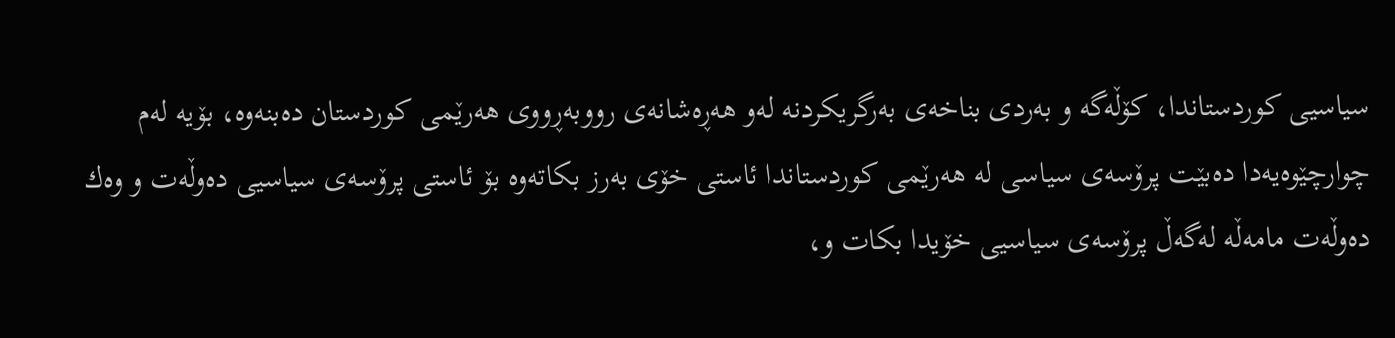سیاسیی كوردستاندا، كۆڵەگە و بەردی بناخەی بەرگریكردنە لەو هەڕەشانەی رووبەڕووی هەرێمی كوردستان دەبنەوە، بۆیە لەم چوارچێوەیەدا دەبێت پرۆسەی سیاسی لە هەرێمی كوردستاندا ئاستی خۆی بەرز بكاتەوە بۆ ئاستی پرۆسەی سیاسیی دەوڵەت و وەك دەوڵەت مامەڵە لەگەڵ پرۆسەی سیاسیی خۆیدا بكات و،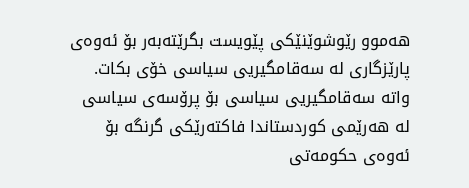هەموو رێوشوێنێكی پێویست بگرێتەبەر بۆ ئەوەی پارێزگاری لە سەقامگیریی سیاسی خۆی بكات. واتە سەقامگیریی سیاسی بۆ پرۆسەی سیاسی لە هەرێمی كوردستاندا فاكتەرێكی گرنگە بۆ ئەوەی حكومەتی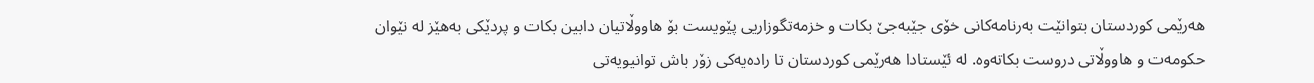هەرێمی كوردستان بتوانێت بەرنامەكانی خۆی جێبەجێ بكات و خزمەتگوزاریی پێویست بۆ هاووڵاتیان دابین بكات و پردێكی بەهێز لە نێوان حكومەت و هاووڵاتی دروست بكاتەوە. لە ئێستادا هەرێمی كوردستان تا رادەیەكی زۆر باش توانیویەتی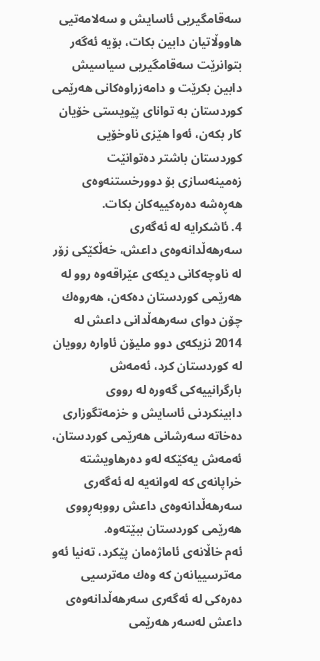سەقامگیریی ئاسایش و سەلامەتیی هاووڵاتیان دابین بكات، بۆیە ئەگەر بتوانرێت سەقامگیریی سیاسیش دابین بكرێت و دامەزراوەكانی هەرێمی كوردستان بە توانای پێویستی خۆیان كار بكەن، ئەوا هێزی ناوخۆیی كوردستان باشتر دەتوانێت زەمینەسازی بۆ دوورخستنەوەی هەڕەشە دەرەكییەكان بكات.
4. ئاشكرایە لە ئەگەری سەرهەڵدانەوەی داعش، خەڵكێكی زۆر لە ناوچەكانی دیكەی عێراقەوە روو لە هەرێمی كوردستان دەكەن، هەروەك چۆن دوای سەرهەڵدانی داعش لە 2014 نزیكەی دوو ملیۆن ئاوارە روویان لە كوردستان كرد، ئەمەش بارگرانییەكی گەورە لە رووی دابینكردنی ئاسایش و خزمەتگوزاری دەخاتە سەرشانی هەرێمی كوردستان، ئەمەش یەكێكە لەو دەرهاویشتە خراپانەی كە لەوانەیە لە ئەگەری سەرهەڵدانەوەی داعش رووبەڕووی هەرێمی كوردستان ببێتەوە.
ئەم خاڵانەی ئاماژەمان پێكرد، تەنیا ئەو مەترسییانەن كە وەك مەترسیی دەرەكی لە ئەگەری سەرهەڵدانەوەی داعش لەسەر هەرێمی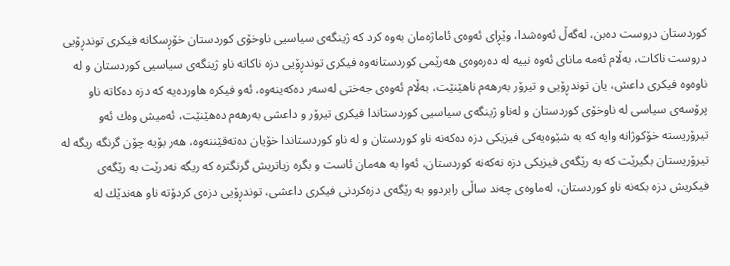كوردستان دروست دەبن، لەگەڵ ئەوەشدا، وێڕای ئەوەی ئاماژەمان بەوە كرد كە ژینگەی سیاسیی ناوخۆی كوردستان خۆڕسكانە فیكری توندڕۆیی دروست ناكات، بەڵام ئەمە مانای ئەوە نییە لە دەرەوەی هەرێمی كوردستانەوە فیكری توندڕۆیی دزە ناكاتە ناو ژینگەی سیاسیی كوردستان و لە ناوەوە فیكری داعش، یان توندڕۆیی و تیرۆر بەرهەم ناهێنێت، بەڵام ئەوەی جەختی لەسەر دەكەینەوە، ئەو فیكرە هاوردەیە كە دزە دەكاتە ناو پرۆسەی سیاسی لە ناوخۆی كوردستان و لەناو ژینگەی سیاسیی كوردستاندا فیكری تیرۆر و داعشی بەرهەم دەهێنێت، ئەمیش وەك ئەو تیرۆریستە خۆكوژانە وایە كە بە شێوەیەكی فیزیكی دزە دەكەنە ناو كوردستان و لە ناو كوردستاندا خۆیان دەتەقێننەوە، هەر بۆیە چۆن گرنگە ریگە لە تیرۆریستان بگیرێت كە بە رێگەی فیزیكی دزە نەكەنە كوردستان، ئەوا بە هەمان ئاست و بگرە زیاتریش گرنگترە كە ریگە نەدرێت بە رێگەی فیكریش دزە بكەنە ناو كوردستان، لەماوەی چەند ساڵی رابردوو بە رێگەی دزەكردنی فیكری داعشی، توندڕۆیی دزەی كردۆتە ناو هەندێك لە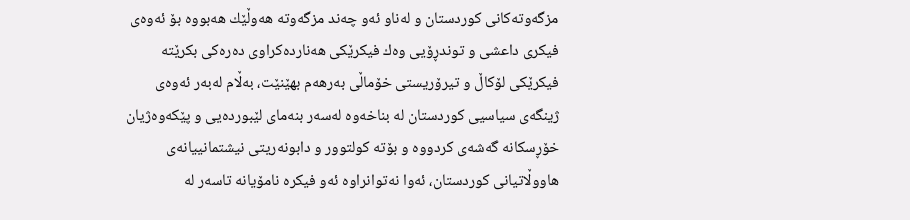مزگەوتەكانی كوردستان و لەناو ئەو چەند مزگەوتە هەوڵێك هەبووە بۆ ئەوەی فیكری داعشی و توندڕۆیی وەك فیكرێكی هەناردەكراوی دەرەكی بكرێتە فیكرێكی لۆكاڵ و تیرۆریستی خۆماڵی بەرهەم بهێنێت، بەڵام لەبەر ئەوەی ژینگەی سیاسیی كوردستان لە بناخەوە لەسەر بنەمای لێبوردەیی و پێكەوەژیان خۆڕسكانە گەشەی كردووە و بۆتە كولتوور و دابونەریتی نیشتمانییانەی هاووڵاتیانی كوردستان، ئەوا نەتوانراوە ئەو فیكرە نامۆیانە تاسەر لە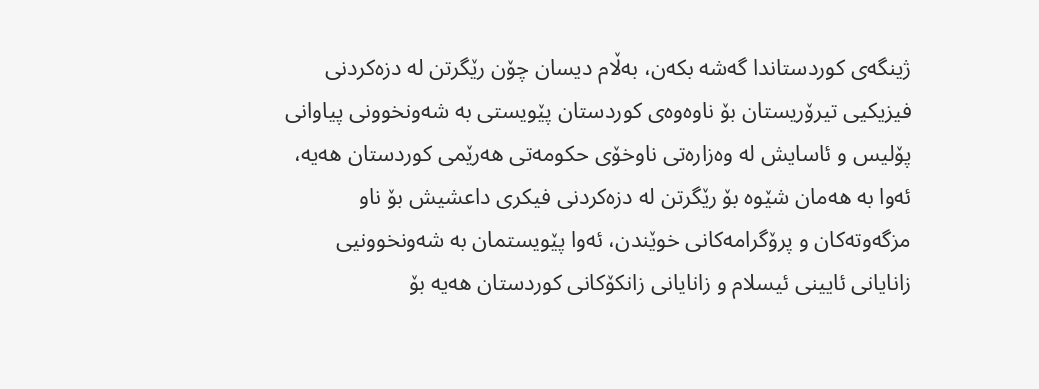ژینگەی كوردستاندا گەشە بكەن، بەڵام دیسان چۆن رێگرتن لە دزەكردنی فیزیكیی تیرۆریستان بۆ ناوەوەی كوردستان پێویستی بە شەونخوونی پیاوانی پۆلیس و ئاسایش لە وەزارەتی ناوخۆی حكومەتی هەرێمی كوردستان هەیە، ئەوا بە هەمان شێوە بۆ رێگرتن لە دزەكردنی فیكری داعشیش بۆ ناو مزگەوتەكان و پرۆگرامەكانی خوێندن، ئەوا پێویستمان بە شەونخوونیی زانایانی ئایینی ئیسلام و زانایانی زانكۆكانی كوردستان هەیە بۆ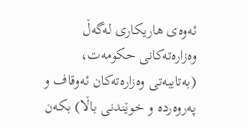ئەوەی هاریكاری لەگەڵ وەزارەتەكانی حكومەت، (بەتایبەتی وەزارەتەكان ئەوقاف و پەروەردە و خوێندنی باڵا) بكەن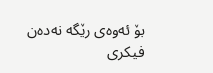بۆ ئەوەی رێگە نەدەن فیكری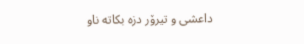داعشی و تیرۆر دزە بكاتە ناو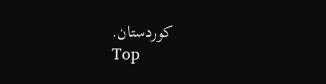كوردستان.
Top